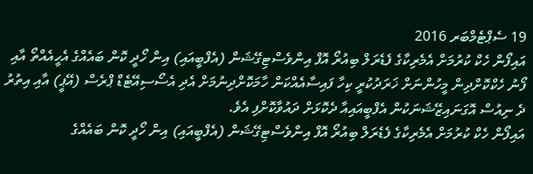19 ސެޕްޓެމްބަރ 2016
އައިފޯން ހެކް ކުރުމަށް އެމެރިކާގެ ފެޑެރަލް ބިއުރޯ އޮފް އިންވެސްޓިގޭޝަން (އެފްބީއައި) އިން ހޯދީ ކޮން ބައެއްގެ އެހީއެއްތޯ އާއި ފޯނު ހެކްކޮށްދިން މީހުންނަށް ޚަރަދުކުރީ ކިހާ ފައިސާއެއްކަން ހާމަކޮށްދިނުމަށް އެދި އެސޯސިއޭޓެޑް ޕްރެސް (އޭޕީ) އާއި އިތުރު ދެ ނިއުސް އޮގަނައިޒޭޝަނަކުން އެފްބީއައިއާ ދެކޮޅަށް ދައުވާކޮށްފި އެވެ.
އައިފޯން ހެކް ކުރުމަށް އެމެރިކާގެ ފެޑެރަލް ބިއުރޯ އޮފް އިންވެސްޓިގޭޝަން (އެފްބީއައި) އިން ހޯދީ ކޮން ބައެއްގެ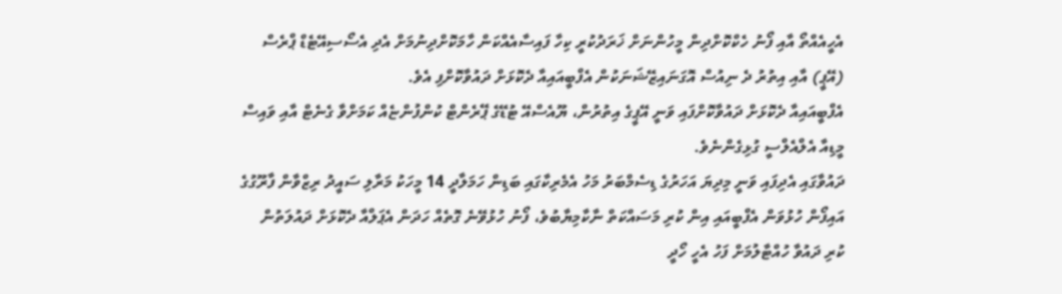އެހީއެއްތޯ އާއި ފޯނު ހެކްކޮށްދިން މީހުންނަށް ޚަރަދުކުރީ ކިހާ ފައިސާއެއްކަން ހާމަކޮށްދިނުމަށް އެދި އެސޯސިއޭޓެޑް ޕްރެސް (އޭޕީ) އާއި އިތުރު ދެ ނިއުސް އޮގަނައިޒޭޝަނަކުން އެފްބީއައިއާ ދެކޮޅަށް ދައުވާކޮށްފި އެވެ.
އެފްބީއައިއާ ދެކޮޅަށް ދައުވާކޮށްފައި ވަނީ އޭޕީގެ އިތުރުން، ޔޫއެސްއޭ ޓުޑޭގެ ޕޭރެންޓް ކުންފުންޏެއް ކަމަށްވާ ގެނެޓް އާއި ވައިސް މީޑިއާ އެލްއެލްސީ ގުޅިގެންނެވެ.
ދައުވާގައި އެދިފައި ވަނީ މިދިޔަ އަހަރުގެ ޑިސެމްބަރު މަހު އެމެރިކާގައި ބަޑިން ހަމަލާދީ 14 މީހަކު މަރާލި ސައީދު ރިޒްވާން ފާރޫގުގެ އައިފޯން ހުޅުވަން އެފްބީއައި އިން ކުރި މަސައްކަތް ނާކާމިޔާބުވެ، ފޯނު ހުޅުވޭނެ ގޮތެއް ހަދަން އެޕަލްއާ ދެކޮޅަށް ދައުލަތުން ކުރި ދައުވާ ހުއްޓާލުމަށް ފަހު އެހީ ހޯދީ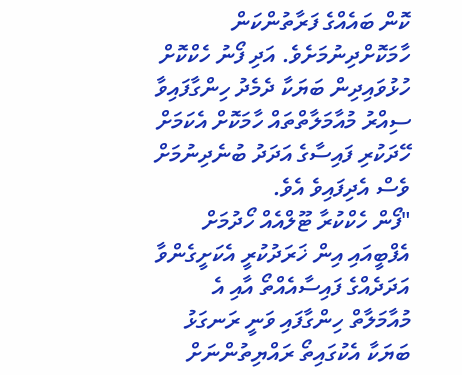ކޮން ބައެއްގެ ފަރާތުންކަން ހާމަކޮށްދިނުމަށެވެ. އަދި ފޯނު ހެކްކޮށް ހުޅުވައިދިން ބަޔަކާ ދެމެދު ހިންގާފައިވާ ސިއްރު މުއާމަލާތްތައް ހާމަކޮށް އެކަމަށް ހޭދަކުރި ފައިސާގެ އަދަދު ބުނެދިނުމަށް ވެސް އެދިފައިވެ އެވެ.
"ފޯން ހެކްކުރާ ޓޫލްއެއް ހޯދުމަށް އެފްބީއައި އިން ޚަރަދުކުރީ އެކަށީގެންވާ އަދަދެއްގެ ފައިސާއެއްތޯ އާއި އެ މުއާމަލާތް ހިންގާފައި ވަނީ ރަނގަޅު ބަޔަކާ އެކުގައިތޯ ރައްޔިތުންނަށް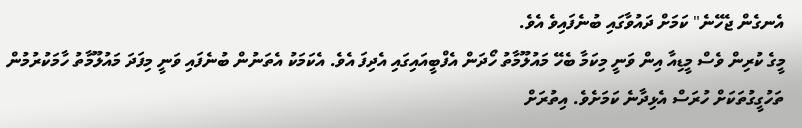އެނގެން ޖެހޭނެ" ކަމަށް ދައުވާގައި ބުނެފައިވެ އެވެ.
މީގެ ކުރިން ވެސް މީޑިއާ އިން ވަނީ މިކަމާ ބެހޭ މައުލޫމާތު ހޯދަން އެފްބީއައިގައި އެދިފަ އެވެ. އެކަމަކު އެތަނުން ބުނެފައި ވަނީ މިފަދަ މައުލޫމާތު ހާމަކުރުމުން ތަހުގީގުތަކަށް ހުރަސް އެޅިދާނެ ކަމަށެވެ. އިތުރަށް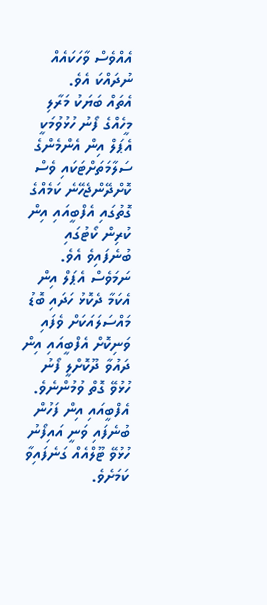އެއްވެސް ވާހަކައެއް ނުދައްކަ އެވެ.
އެތައް ބަޔަކު މަރާލި މީހެއްގެ ފޯނު ހުޅުވުމަކީ އެޕަލް އިން އެންމެންގެ ސަލާމަތަށްޓަކައި ވެސް ކޮށްދޭންޖެހޭނެ ކަމެއްގެ ގޮތުގައި އެފްބީއައި އިން ކުރިން ކޯޓުގައި ބުނެފައިވެ އެވެ. ނަމަވެސް އެޕަލް އިން އެކަމާ ދެކޮޅު ހަދައި ބޮޑު މައްސަލައަކަށް ވެފައި ވަނިކޮށް އެފްބީއައި އިން ދައުވާ ދޫކޮށްލީ ފޯނު ހުޅުވޭ ގޮތް ވުމުންނެވެ. އެފްބީއައި އިން ފަހުން ބުނެފައި ވަނީ އައިފޯނު ހުޅުވޭ ޓޫލްއެއް ގަނެފައިވާ ކަމަށެވެ.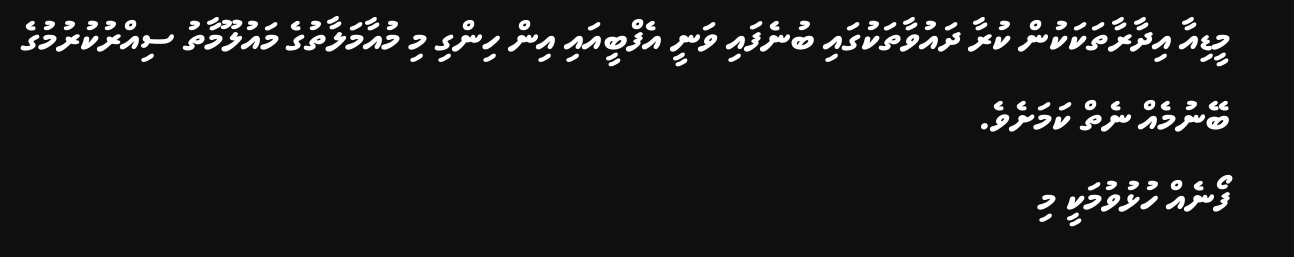މީޑިއާ އިދާރާތަކަކުން ކުރާ ދައުވާތަކުގައި ބުނެފައި ވަނީ އެފްބީއައި އިން ހިންގި މި މުއާމަލާތުގެ މައުލޫމާތު ސިއްރުކުރުމުގެ ބޭނުމެއް ނެތް ކަމަށެވެ.
ފޯނެއް ހުޅުވުމަކީ މި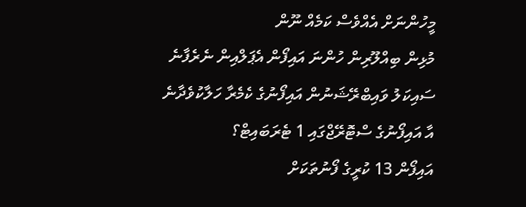މީހުންނަށް އެއްވެސް ކަމެއް ނޫން
މުޅިން ބިއްލޫރިން ހުންނަ އައިފޯން އެޕަލްއިން ނެރެފާނެ
ސައިކަލު ވައިބްރޭޝަނުން އައިފޯނުގެ ކެމެރާ ހަލާކުވެދާނެ
އާ އައިފޯނުގެ ސްޓޮރޭޖްގައި 1 ޓެރަބައިޓް؟
އައިފޯން 13 ކުރީގެ ފޯނުތަކަށް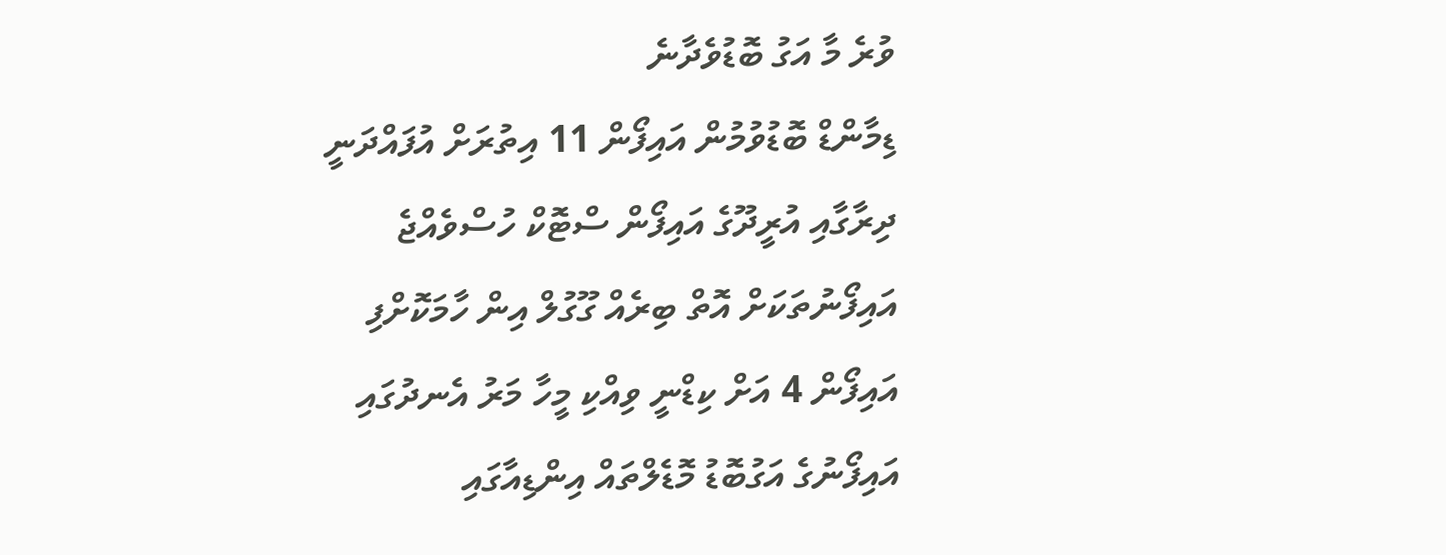ވުރެ މާ އަގު ބޮޑުވެދާނެ
ޑިމާންޑް ބޮޑުވުމުން އައިފޯން 11 އިތުރަށް އުފައްދަނީ
ދިރާގާއި އުރީދޫގެ އައިފޯން ސްޓޮކް ހުސްވެއްޖެ
އައިފޯނުތަކަށް އޮތް ބިރެއް ގޫގުލް އިން ހާމަކޮށްފި
އައިފޯން 4 އަށް ކިޑްނީ ވިއްކި މީހާ މަރު އެނދުގައި
އައިފޯނުގެ އަގުބޮޑު މޮޑެލްތައް އިންޑިއާގައި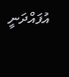އުފައްދަނީ